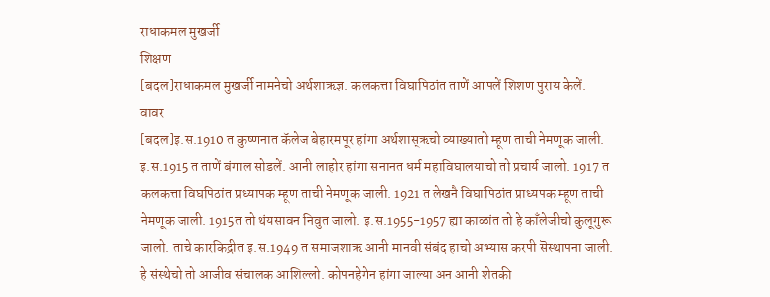राधाकमल मुखर्जी
शिक्षण
[बदल]राधाकमल मुखर्जी नामनेचो अर्थशाऋज्ञ. कलकत्ता विघापिठांत ताणें आपलें शिशण पुराय केलें.
वावर
[बदल]इ.स.1910 त कुष्णनात कॅलेज बेहारमपूर हांगा अर्थशास्ऋचो व्याख्यातो म्हूण ताची नेमणूक जाली. इ.स.1915 त ताणें बंगाल सोडलें. आनी लाहोर हांगा सनानत धर्म महाविघालयाचो तो प्रचार्य जालो. 1917 त कलकत्ता विघपिठांत प्रध्यापक म्हूण ताची नेमणूक जाली. 1921 त लेखनै विघापिठांत प्राध्यपक म्हूण ताची नेमणूक जाली. 1915त तो थंयसावन निवुत जालो. इ.स.1955-1957 ह्या काळांत तो हे काँलेजीचो कुलूगुरू जालो. ताचे कारकिद्रीत इ.स.1949 त समाजशाऋ आनी मानवी संबंद हाचो अभ्यास करपी सॆस्थापना जाली. हे संस्थेचो तो आजीव संचालक आशिल्लो. कोपनहेगेन हांगा जाल्या अन आनी शेतकी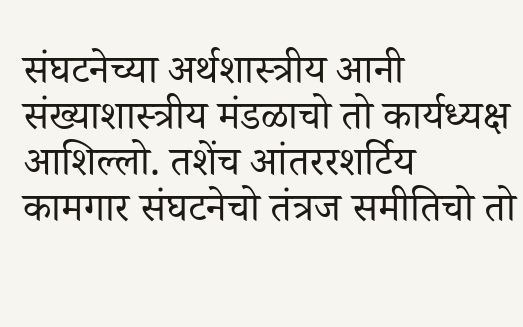संघटनेच्या अर्थशास्त्रीय आनी संख्याशास्त्रीय मंडळाचो तो कार्यध्यक्ष आशिल्लो. तशेंच आंतररशर्टिय कामगार संघटनेचो तंत्रज समीतिचो तो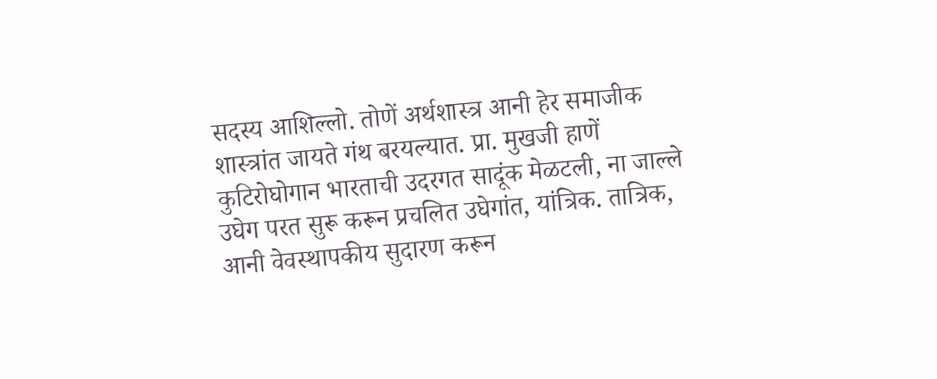सदस्य आशिल्लो. तोणें अर्थशास्त्र आनी हेर समाजीक शास्त्रांत जायते गंथ बरयल्यात. प्रा. मुखजी हाणें कुटिरोघोगान भारताची उदरगत सादूंक मेळटली, ना जाल्ले उघेग परत सुरू करून प्रचलित उघेगांत, यांत्रिक. तात्रिक, आनी वेवस्थापकीय सुदारण करून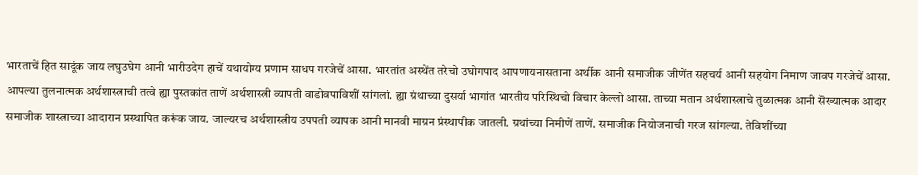भारताचें हित सादूंक जाय लघुउघेग आनी भारीउदेग हाचें यथायोग्य प्रणाम साधप गरजेचें आसा. भारतांत अस्थेंत तरेचो उघोगपाद आपणायनासताना अर्थीक आनी समाजीक जीणेंत सहचर्य आनी सहयोग निमाण जावप गरजेचें आसा. आपल्या तुलनात्मक अर्थशास्त्राची तत्वे ह्या पुस्तकांत ताणें अर्थशास्त्री व्यापती वाडोवपाविशीं सांगलां. ह्या ग्रंथाच्या दुसर्या भागांत भारतीय परिस्थिचो विचार केल्लो आसा. ताच्या मतान अर्थशास्त्राचे तुळात्मक आनी सॆख्यात्मक आदार समाजीक शास्त्राच्या आदारान प्रस्थापित करूंक जाय. जाल्यरच अर्थशास्त्रीय उपपती व्यापक आनी मानवी माग्रन प्रंस्थापीक जातली. ग्रथांच्या निमीणें ताणें. समाजीक नियोजनाची गरज सांगल्या. तेविशींच्या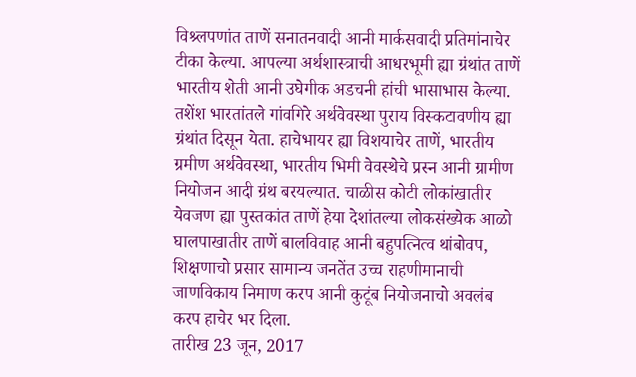विश्र्लपणांत ताणें सनातनवादी आनी मार्कसवादी प्रतिमांनाचेर टीका केल्या. आपल्या अर्थशास्त्राची आधरभूमी ह्या ग्रंथांत ताणें भारतीय शेती आनी उघेगीक अडचनी हांची भासाभास केल्या. तशेंश भारतांतले गांवगिरे अर्थवेवस्था पुराय विस्कटावणीय ह्या ग्रंथांत दिसून येता. हाचेभायर ह्या विशयाचेर ताणें, भारतीय ग्रमीण अर्थवेवस्था, भारतीय भिमी वेवस्थेचे प्रस्न आनी ग्रामीण नियोजन आदी ग्रंथ बरयल्यात. चाळीस कोटी लोकांखातीर येवजण ह्या पुस्तकांत ताणें हेया देशांतल्या लोकसंख्येक आळो घालपाखातीर ताणें बालविवाह आनी बहुपत्नित्व थांबोवप, शिक्षणाचो प्रसार सामान्य जनतेंत उच्च राहणीमानाची जाणविकाय निमाण करप आनी कुटूंब नियोजनाचो अवलंब करप हाचेर भर दिला.
तारीख 23 जून, 2017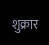शुक्रार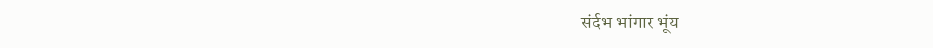संर्दभ भांगार भूंय